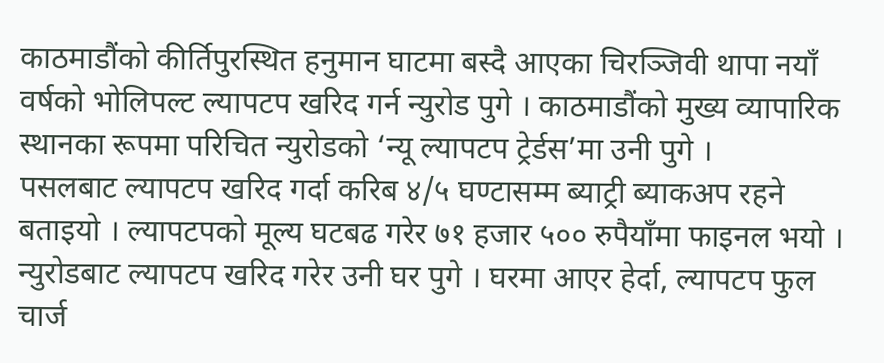काठमाडौंको कीर्तिपुरस्थित हनुमान घाटमा बस्दै आएका चिरञ्जिवी थापा नयाँ वर्षको भोलिपल्ट ल्यापटप खरिद गर्न न्युरोड पुगे । काठमाडौंको मुख्य व्यापारिक स्थानका रूपमा परिचित न्युरोडको ‘न्यू ल्यापटप ट्रेर्डस’मा उनी पुगे ।
पसलबाट ल्यापटप खरिद गर्दा करिब ४/५ घण्टासम्म ब्याट्री ब्याकअप रहने बताइयो । ल्यापटपको मूल्य घटबढ गरेर ७१ हजार ५०० रुपैयाँमा फाइनल भयो ।
न्युरोडबाट ल्यापटप खरिद गरेर उनी घर पुगे । घरमा आएर हेर्दा, ल्यापटप फुल चार्ज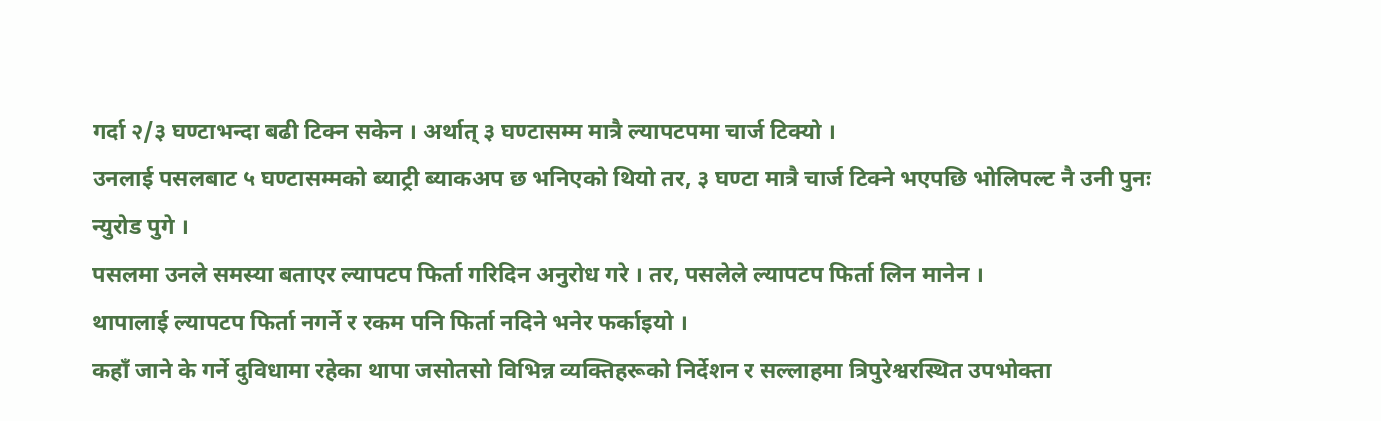गर्दा २/३ घण्टाभन्दा बढी टिक्न सकेन । अर्थात् ३ घण्टासम्म मात्रै ल्यापटपमा चार्ज टिक्यो ।
उनलाई पसलबाट ५ घण्टासम्मको ब्याट्री ब्याकअप छ भनिएको थियो तर, ३ घण्टा मात्रै चार्ज टिक्ने भएपछि भोलिपल्ट नै उनी पुनः न्युरोड पुगे ।
पसलमा उनले समस्या बताएर ल्यापटप फिर्ता गरिदिन अनुरोध गरे । तर, पसलेले ल्यापटप फिर्ता लिन मानेन ।
थापालाई ल्यापटप फिर्ता नगर्ने र रकम पनि फिर्ता नदिने भनेर फर्काइयो ।
कहाँ जाने के गर्ने दुविधामा रहेका थापा जसोतसो विभिन्न व्यक्तिहरूको निर्देशन र सल्लाहमा त्रिपुरेश्वरस्थित उपभोक्ता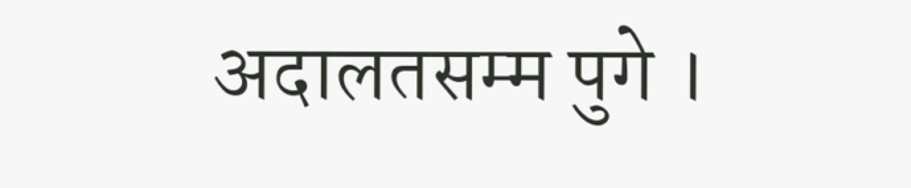अदालतसम्म पुगे ।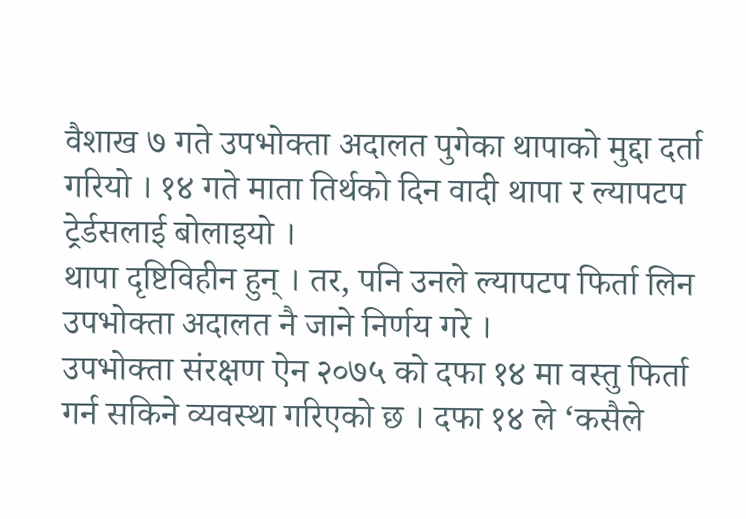वैशाख ७ गते उपभोक्ता अदालत पुगेका थापाको मुद्दा दर्ता गरियो । १४ गते माता तिर्थको दिन वादी थापा र ल्यापटप ट्रेर्डसलाई बोलाइयो ।
थापा दृष्टिविहीन हुन् । तर, पनि उनले ल्यापटप फिर्ता लिन उपभोक्ता अदालत नै जाने निर्णय गरे ।
उपभोक्ता संरक्षण ऐन २०७५ को दफा १४ मा वस्तु फिर्ता गर्न सकिने व्यवस्था गरिएको छ । दफा १४ ले ‘कसैले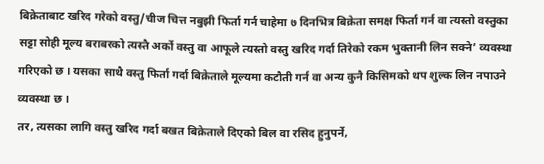बिक्रेताबाट खरिद गरेको वस्तु/चीज चित्त नबुझी फिर्ता गर्न चाहेमा ७ दिनभित्र बिक्रेता समक्ष फिर्ता गर्न वा त्यस्तो वस्तुका सट्टा सोही मूल्य बराबरको त्यस्तै अर्को वस्तु वा आफूले त्यस्तो वस्तु खरिद गर्दा तिरेको रकम भुक्तानी लिन सक्ने’ व्यवस्था गरिएको छ । यसका साथै वस्तु फिर्ता गर्दा बिक्रेताले मूल्यमा कटौती गर्न वा अन्य कुनै किसिमको थप शुल्क लिन नपाउने व्यवस्था छ ।
तर, त्यसका लागि वस्तु खरिद गर्दा बखत बिक्रेताले दिएको बिल वा रसिद हुनुपर्ने,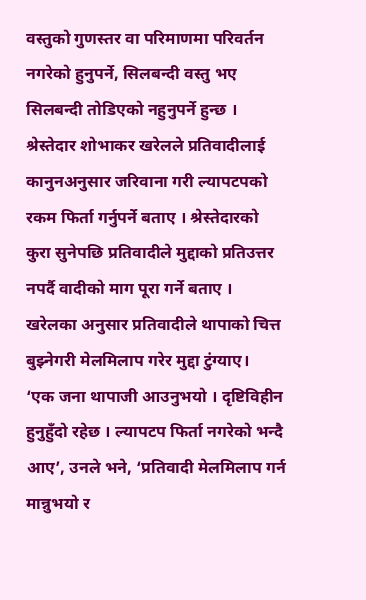वस्तुको गुणस्तर वा परिमाणमा परिवर्तन नगरेको हुनुपर्ने, सिलबन्दी वस्तु भए सिलबन्दी तोडिएको नहुनुपर्ने हुन्छ ।
श्रेस्तेदार शोभाकर खरेलले प्रतिवादीलाई कानुनअनुसार जरिवाना गरी ल्यापटपको रकम फिर्ता गर्नुपर्ने बताए । श्रेस्तेदारको कुरा सुनेपछि प्रतिवादीले मुद्दाको प्रतिउत्तर नपर्दै वादीको माग पूरा गर्ने बताए ।
खरेलका अनुसार प्रतिवादीले थापाको चित्त बुझ्नेगरी मेलमिलाप गरेर मुद्दा टुंग्याए।
‘एक जना थापाजी आउनुभयो । दृष्टिविहीन हुनुहुँदो रहेछ । ल्यापटप फिर्ता नगरेको भन्दै आए’, उनले भने, ‘प्रतिवादी मेलमिलाप गर्न मान्नुभयो र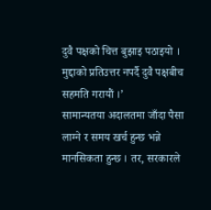दुवै पक्षको चित्त बुझाइ पठाइयो । मुद्दाको प्रतिउत्तर नपर्दै दुवै पक्षबीच सहमति गरायौं ।’
सामान्यतया अदालतमा जाँदा पैसा लाग्ने र समय खर्च हुन्छ भन्ने मानसिकता हुन्छ । तर, सरकारले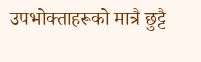उपभोक्ताहरूको मात्रै छुट्टै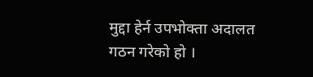मुद्दा हेर्न उपभोक्ता अदालत गठन गरेको हो ।